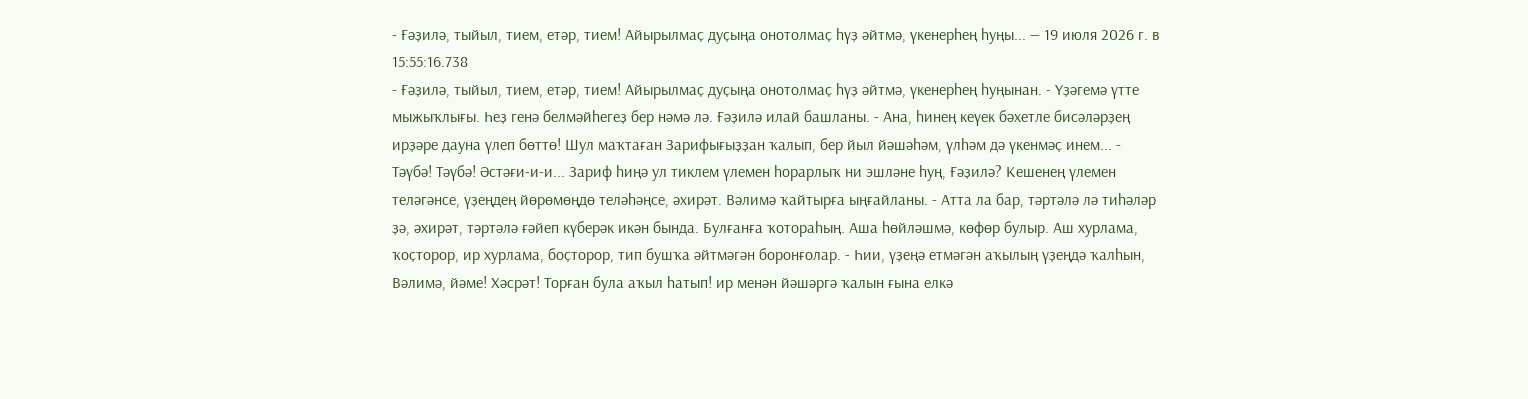- Ғәҙилә, тыйыл, тием, етәр, тием! Айырылмаҫ дуҫыңа онотолмаҫ һүҙ әйтмә, үкенерһең һуңы... — 19 июля 2026 г. в 15:55:16.738
- Ғәҙилә, тыйыл, тием, етәр, тием! Айырылмаҫ дуҫыңа онотолмаҫ һүҙ әйтмә, үкенерһең һуңынан. - Үҙәгемә үтте мыжыҡлығы. Һеҙ генә белмәйһегеҙ бер нәмә лә. Ғәҙилә илай башланы. - Ана, һинең кеүек бәхетле бисәләрҙең ирҙәре дауна үлеп бөттө! Шул маҡтаған Зарифығыҙҙан ҡалып, бер йыл йәшәһәм, үлһәм дә үкенмәҫ инем... - Тәүбә! Тәүбә! Әстәғи-и-и... Зариф һиңә ул тиклем үлемен һорарлыҡ ни эшләне һуң, Ғәҙилә? Кешенең үлемен теләгәнсе, үҙеңдең йөрөмөңдө теләһәңсе, әхирәт. Вәлимә ҡайтырға ыңғайланы. - Атта ла бар, тәртәлә лә тиһәләр ҙә, әхирәт, тәртәлә ғәйеп күберәк икән бында. Булғанға ҡотораһың. Аша һөйләшмә, көфөр булыр. Аш хурлама, ҡоҫторор, ир хурлама, боҫторор, тип бушҡа әйтмәгән боронғолар. - Һии, үҙеңә етмәгән аҡылың үҙеңдә ҡалһын, Вәлимә, йәме! Хәсрәт! Торған була аҡыл һатып! ир менән йәшәргә ҡалын ғына елкә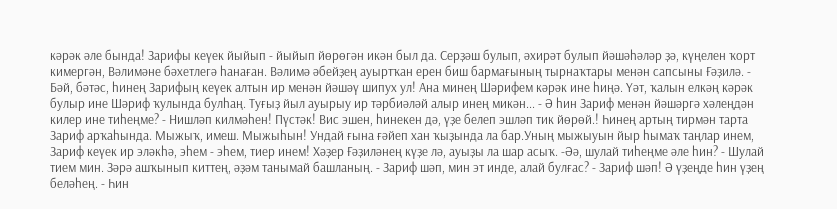кәрәк әле бында! Зарифы кеүек йыйып - йыйып йөрөгән икән был да. Серҙәш булып, әхирәт булып йәшәһәләр ҙә, күңелен ҡорт кимергән, Вәлимәне бәхетлегә һанаған. Вәлимә әбейҙең ауыртҡан ерен биш бармағының тырнаҡтары менән сапсыны Ғәҙилә. - Бәй, бәтәс, һинең Зарифың кеүек алтын ир менән йәшәү шипух ул! Ана минең Шәрифем кәрәк ине һиңә. Үәт, ҡалын елкәң кәрәк булыр ине Шәриф ҡулында булһаң. Туғыҙ йыл ауырыу ир тәрбиәләй алыр инең микән... - Ә һин Зариф менән йәшәргә хәлеңдән килер ине тиһеңме? - Нишләп килмәһен! Пүстәк! Вис эшен, һинекен дә, үҙе белеп эшләп тик йөрөй.! Һинең артың тирмән тарта Зариф арҡаһында. Мыжыҡ, имеш. Мыжыһын! Ундай ғына ғәйеп хан ҡыҙында ла бар.Уның мыжыуын йыр һымаҡ таңлар инем, Зариф кеүек ир эләкһә, эһем - эһем, тиер инем! Хәҙер Ғәҙиләнең күҙе лә, ауыҙы ла шар асыҡ. -Әә, шулай тиһеңме әле һин? - Шулай тием мин. Зәрә ашҡынып киттең, әҙәм танымай башланың. - Зариф шәп, мин эт инде, алай булғас? - Зариф шәп! Ә үҙеңде һин үҙең беләһең. - Һин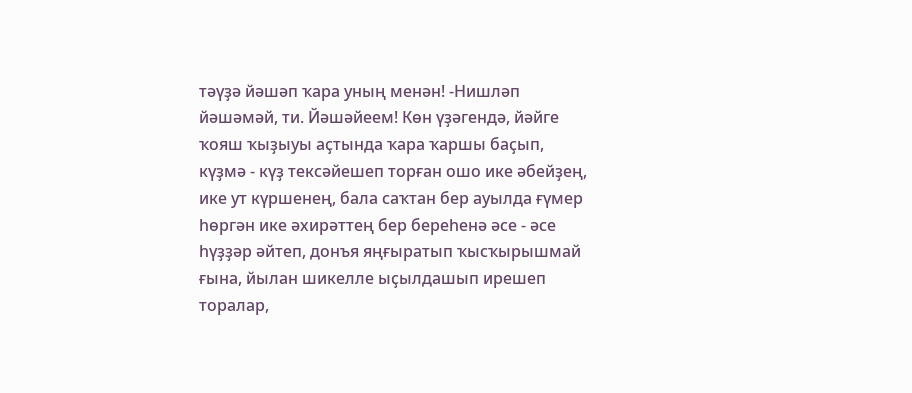тәүҙә йәшәп ҡара уның менән! -Нишләп йәшәмәй, ти. Йәшәйеем! Көн үҙәгендә, йәйге ҡояш ҡыҙыуы аҫтында ҡара ҡаршы баҫып, күҙмә - күҙ тексәйешеп торған ошо ике әбейҙең, ике ут күршенең, бала саҡтан бер ауылда ғүмер һөргән ике әхирәттең бер береһенә әсе - әсе һүҙҙәр әйтеп, донъя яңғыратып ҡысҡырышмай ғына, йылан шикелле ыҫылдашып ирешеп торалар,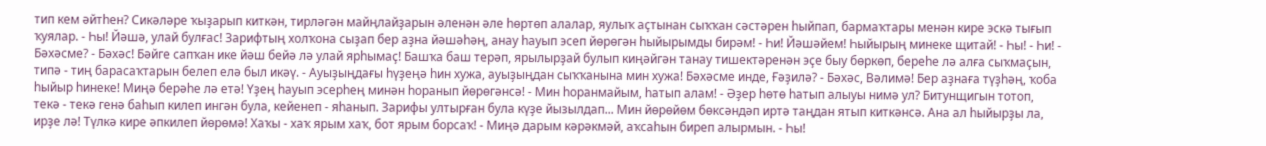тип кем әйтһен? Сикәләре ҡыҙарып киткән, тирләгән майңлайҙарын әленән әле һөртөп алалар, яулыҡ аҫтынан сыҡҡан сәстәрен һыйпап, бармаҡтары менән кире эскә тығып ҡуялар. - Һы! Йәшә, улай булғас! Зарифтың холҡона сыҙап бер аҙна йәшәһәң, анау һауып эсеп йөрөгән һыйырымды бирәм! - Һи! Йәшәйем! Һыйырың минеке щитай! - Һы! - Һи! - Бәхәсме? - Бәхәс! Бәйге сапҡан ике йәш бейә лә улай ярһымаҫ! Башҡа баш терәп, ярылырҙай булып киңәйгән танау тишектәренән эҫе быу бөркөп, береһе лә алға сыҡмаҫын, типә - тиң барасаҡтарын белеп елә был икәү. - Ауыҙыңдағы һүҙеңә һин хужа, ауыҙыңдан сыҡҡанына мин хужа! Бәхәсме инде, Ғәҙилә? - Бәхәс, Вәлимә! Бер аҙнаға түҙһәң, ҡоба һыйыр һинеке! Миңә берәһе лә етә! Үҙең һауып эсерһең минән һоранып йөрөгәнсә! - Мин һоранмайым, һатып алам! - Әҙер һөтө һатып алыуы нимә ул? Битунщигын тотоп, текә - текә генә баһып килеп ингән була, кейенеп - яһанып. Зарифы ултырған була күҙе йызылдап... Мин йөрөйөм бөксәндәп иртә таңдан ятып киткәнсә. Ана ал һыйырҙы ла, ирҙе лә! Түлкә кире әпкилеп йөрөмә! Хаҡы - хаҡ ярым хаҡ, бот ярым борсаҡ! - Миңә дарым кәрәкмәй, аҡсаһын биреп алырмын. - Һы!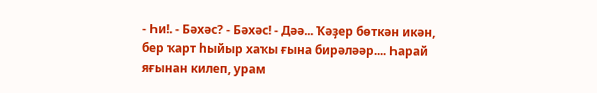- Һи!. - Бәхәс? - Бәхәс! - Дәә... Ҡәҙер бөткән икән, бер ҡарт һыйыр хаҡы ғына бирәләәр.... Һарай яғынан килеп, урам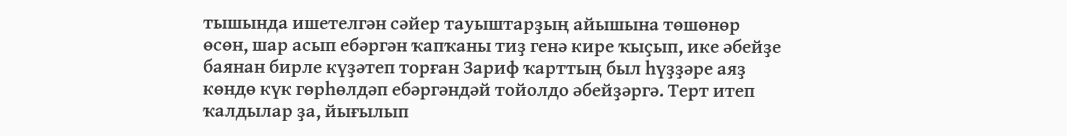тышында ишетелгән сәйер тауыштарҙың айышына төшөнөр өсөн, шар асып ебәргән ҡапҡаны тиҙ генә кире ҡыҫып, ике әбейҙе баянан бирле күҙәтеп торған Зариф ҡарттың был һүҙҙәре аяҙ көндө күк гөрһөлдәп ебәргәндәй тойолдо әбейҙәргә. Терт итеп ҡалдылар ҙа, йығылып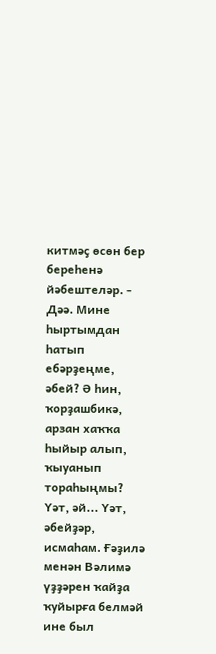китмәҫ өсөн бер береһенә йәбештеләр. - Дәә. Мине һыртымдан һатып ебәрҙеңме, әбей? Ә һин, ҡорҙашбикә, арзан хаҡҡа һыйыр алып, ҡыуанып тораһыңмы? Үәт, әй... Үәт, әбейҙәр, исмаһам. Ғәҙилә менән Вәлимә үҙҙәрен ҡайҙа ҡуйырға белмәй ине был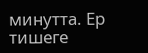минутта. Ер тишеге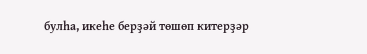булһа, икеһе берҙәй төшөп китерҙәр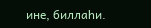ине, биллаһи.